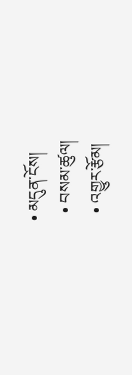• མདུན་ངོས།
  • བསམ་ཚུལ།
  • འགྱུར་རྩོམ།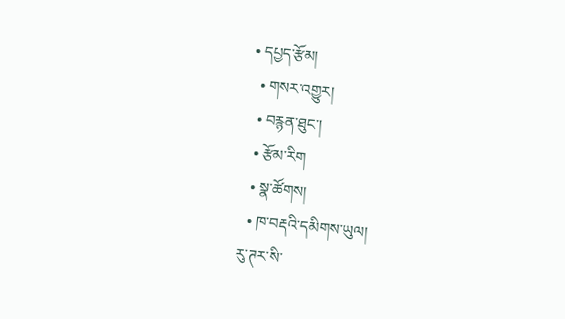• དཔྱད་རྩོམ།
  • གསར་འགྱུར།
  • བརྙན་ཐུང་།
  • རྩོམ་རིག
  • སྣ་ཚོགས།
  • ཁ་བརྡའི་དམིགས་ཡུལ།
རུ་ཊར་སི་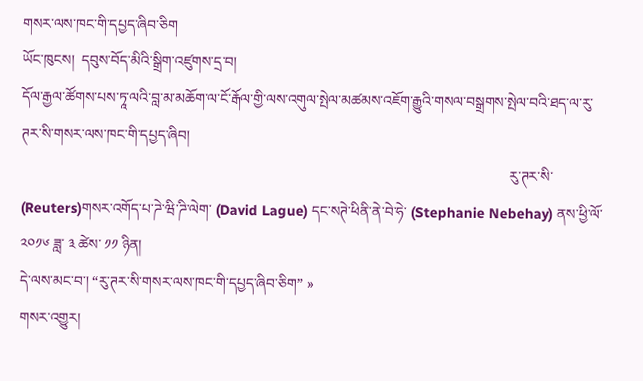གསར་ལས་ཁང་གི་དཔྱད་ཞིབ་ཅིག
ཡོང་ཁུངས།  དབུས་བོད་མིའི་སྒྲིག་འཛུགས་དྲ་བ།
དོལ་རྒྱལ་ཚོགས་པས་ཏཱ་ལའི་བླ་མ་མཆོག་ལ་ངོ་རྒོལ་གྱི་ལས་འགུལ་སྤེལ་མཚམས་འཇོག་རྒྱུའི་གསལ་བསྒྲགས་སྤེལ་བའི་ཐད་ལ་རུ་ཊར་སི་གསར་ལས་ཁང་གི་དཔྱད་ཞིབ།
                                                                                                                                      རུ་ཊར་སི་ (Reuters)གསར་འགོད་པ་ཌེ་ཝི་ཌི་ལེག་ (David Lague) དང་སཊེ་ཕིནི་ནེ་བེ་ཧེ་ (Stephanie Nebehay) ནས་ཕྱི་ལོ་ ༢༠༡༦ ཟླ་ ༣ ཚེས་ ༡༡ ཉིན།
དེ་ལས་མང་བ་། “རུ་ཊར་སི་གསར་ལས་ཁང་གི་དཔྱད་ཞིབ་ཅིག” »
གསར་འགྱུར།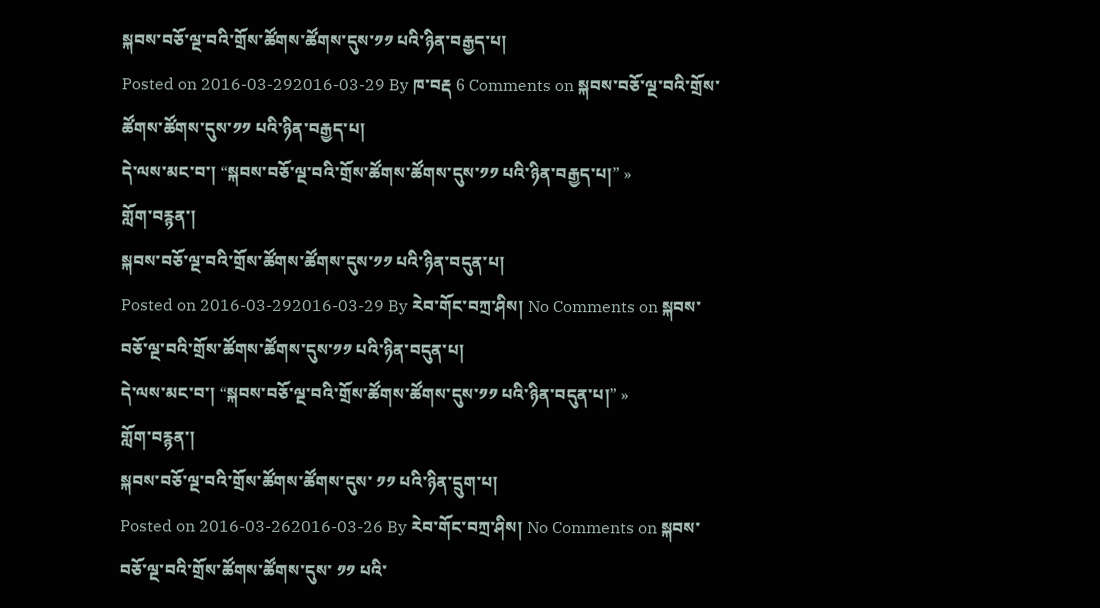སྐབས་བཅོ་ལྔ་བའི་གྲོས་ཚོགས་ཚོགས་དུས་༡༡ པའི་ཉིན་བརྒྱད་པ།
Posted on 2016-03-292016-03-29 By ཁ་བརྡ 6 Comments on སྐབས་བཅོ་ལྔ་བའི་གྲོས་ཚོགས་ཚོགས་དུས་༡༡ པའི་ཉིན་བརྒྱད་པ།
དེ་ལས་མང་བ་། “སྐབས་བཅོ་ལྔ་བའི་གྲོས་ཚོགས་ཚོགས་དུས་༡༡ པའི་ཉིན་བརྒྱད་པ།” »
གློག་བརྙན་།
སྐབས་བཅོ་ལྔ་བའི་གྲོས་ཚོགས་ཚོགས་དུས་༡༡ པའི་ཉིན་བདུན་པ།
Posted on 2016-03-292016-03-29 By རེབ་གོང་བཀྲ་ཤིས། No Comments on སྐབས་བཅོ་ལྔ་བའི་གྲོས་ཚོགས་ཚོགས་དུས་༡༡ པའི་ཉིན་བདུན་པ།
དེ་ལས་མང་བ་། “སྐབས་བཅོ་ལྔ་བའི་གྲོས་ཚོགས་ཚོགས་དུས་༡༡ པའི་ཉིན་བདུན་པ།” »
གློག་བརྙན་།
སྐབས་བཅོ་ལྔ་བའི་གྲོས་ཚོགས་ཚོགས་དུས་ ༡༡ པའི་ཉིན་དྲུག་པ།
Posted on 2016-03-262016-03-26 By རེབ་གོང་བཀྲ་ཤིས། No Comments on སྐབས་བཅོ་ལྔ་བའི་གྲོས་ཚོགས་ཚོགས་དུས་ ༡༡ པའི་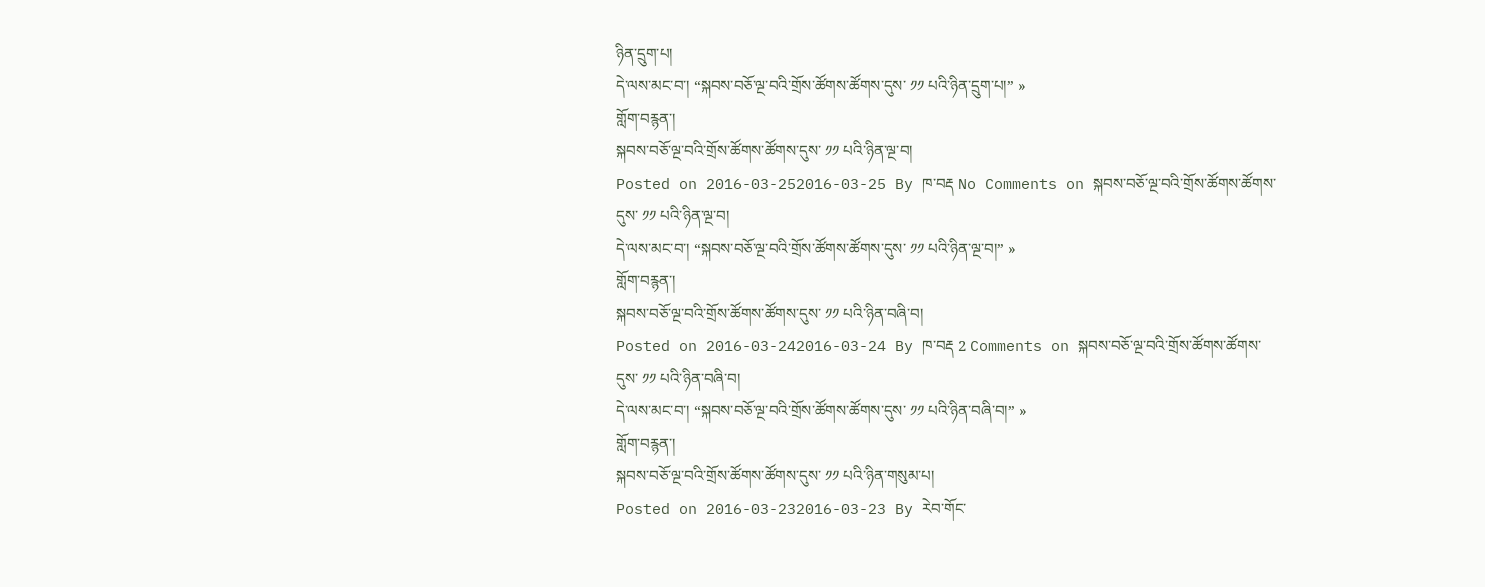ཉིན་དྲུག་པ།
དེ་ལས་མང་བ་། “སྐབས་བཅོ་ལྔ་བའི་གྲོས་ཚོགས་ཚོགས་དུས་ ༡༡ པའི་ཉིན་དྲུག་པ།” »
གློག་བརྙན་།
སྐབས་བཅོ་ལྔ་བའི་གྲོས་ཚོགས་ཚོགས་དུས་ ༡༡ པའི་ཉིན་ལྔ་བ།
Posted on 2016-03-252016-03-25 By ཁ་བརྡ No Comments on སྐབས་བཅོ་ལྔ་བའི་གྲོས་ཚོགས་ཚོགས་དུས་ ༡༡ པའི་ཉིན་ལྔ་བ།
དེ་ལས་མང་བ་། “སྐབས་བཅོ་ལྔ་བའི་གྲོས་ཚོགས་ཚོགས་དུས་ ༡༡ པའི་ཉིན་ལྔ་བ།” »
གློག་བརྙན་།
སྐབས་བཅོ་ལྔ་བའི་གྲོས་ཚོགས་ཚོགས་དུས་ ༡༡ པའི་ཉིན་བཞི་བ།
Posted on 2016-03-242016-03-24 By ཁ་བརྡ 2 Comments on སྐབས་བཅོ་ལྔ་བའི་གྲོས་ཚོགས་ཚོགས་དུས་ ༡༡ པའི་ཉིན་བཞི་བ།
དེ་ལས་མང་བ་། “སྐབས་བཅོ་ལྔ་བའི་གྲོས་ཚོགས་ཚོགས་དུས་ ༡༡ པའི་ཉིན་བཞི་བ།” »
གློག་བརྙན་།
སྐབས་བཅོ་ལྔ་བའི་གྲོས་ཚོགས་ཚོགས་དུས་ ༡༡ པའི་ཉིན་གསུམ་པ།
Posted on 2016-03-232016-03-23 By རེབ་གོང་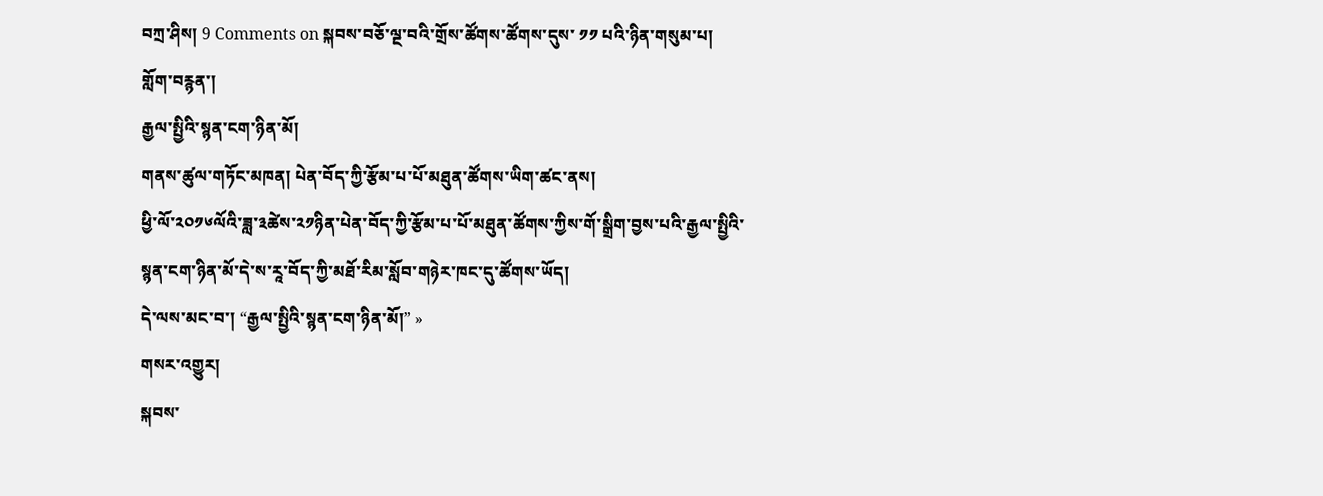བཀྲ་ཤིས། 9 Comments on སྐབས་བཅོ་ལྔ་བའི་གྲོས་ཚོགས་ཚོགས་དུས་ ༡༡ པའི་ཉིན་གསུམ་པ།
གློག་བརྙན་།
རྒྱལ་སྤྱིའི་སྙན་ངག་ཉིན་མོ།
གནས་ཚུལ་གཏོང་མཁན། པེན་བོད་ཀྱི་རྩོམ་པ་པོ་མཐུན་ཚོགས་ཡིག་ཚང་ནས།
ཕྱི་ལོ་༢༠༡༦ལོའི་ཟླ་༣ཚེས་༢༡ཉིན་པེན་བོད་ཀྱི་རྩོམ་པ་པོ་མཐུན་ཚོགས་ཀྱིས་གོ་སྒྲིག་བྱས་པའི་རྒྱལ་སྤྱིའི་སྙན་ངག་ཉིན་མོ་དེ་ས་རཱ་བོད་ཀྱི་མཐོ་རིམ་སློབ་གཉེར་ཁང་དུ་ཚོགས་ཡོད།
དེ་ལས་མང་བ་། “རྒྱལ་སྤྱིའི་སྙན་ངག་ཉིན་མོ།” »
གསར་འགྱུར།
སྐབས་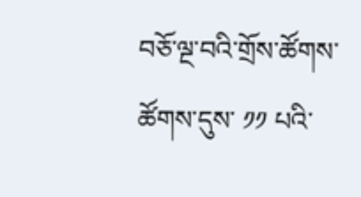བཅོ་ལྔ་བའི་གྲོས་ཚོགས་ཚོགས་དུས་ ༡༡ པའི་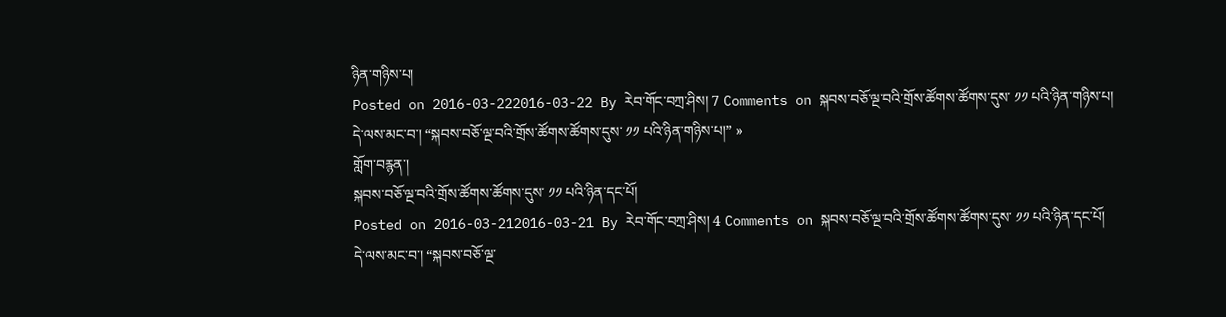ཉིན་གཉིས་པ།
Posted on 2016-03-222016-03-22 By རེབ་གོང་བཀྲ་ཤིས། 7 Comments on སྐབས་བཅོ་ལྔ་བའི་གྲོས་ཚོགས་ཚོགས་དུས་ ༡༡ པའི་ཉིན་གཉིས་པ།
དེ་ལས་མང་བ་། “སྐབས་བཅོ་ལྔ་བའི་གྲོས་ཚོགས་ཚོགས་དུས་ ༡༡ པའི་ཉིན་གཉིས་པ།” »
གློག་བརྙན་།
སྐབས་བཅོ་ལྔ་བའི་གྲོས་ཚོགས་ཚོགས་དུས་ ༡༡ པའི་ཉིན་དང་པོ།
Posted on 2016-03-212016-03-21 By རེབ་གོང་བཀྲ་ཤིས། 4 Comments on སྐབས་བཅོ་ལྔ་བའི་གྲོས་ཚོགས་ཚོགས་དུས་ ༡༡ པའི་ཉིན་དང་པོ།
དེ་ལས་མང་བ་། “སྐབས་བཅོ་ལྔ་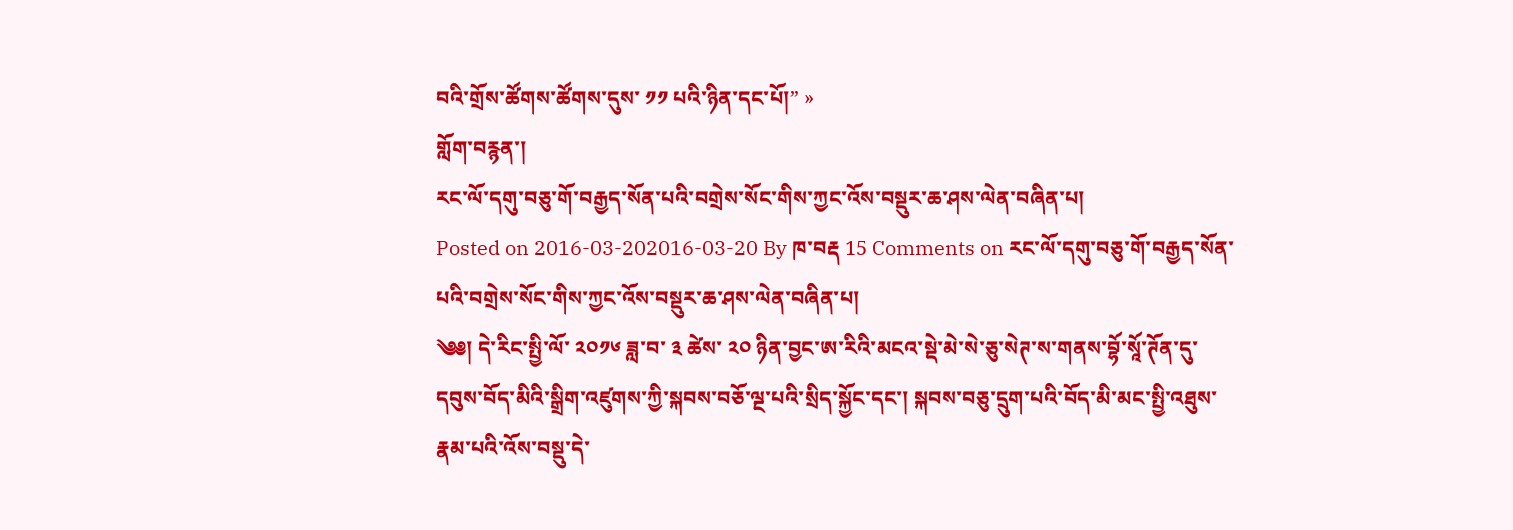བའི་གྲོས་ཚོགས་ཚོགས་དུས་ ༡༡ པའི་ཉིན་དང་པོ།” »
གློག་བརྙན་།
རང་ལོ་དགུ་བཅུ་གོ་བརྒྱད་སོན་པའི་བགྲེས་སོང་གིས་ཀྱང་འོས་བསྡུར་ཆ་ཤས་ལེན་བཞིན་པ།
Posted on 2016-03-202016-03-20 By ཁ་བརྡ 15 Comments on རང་ལོ་དགུ་བཅུ་གོ་བརྒྱད་སོན་པའི་བགྲེས་སོང་གིས་ཀྱང་འོས་བསྡུར་ཆ་ཤས་ལེན་བཞིན་པ།
༄༅། དེ་རིང་སྤྱི་ལོ་ ༢༠༡༦ ཟླ་བ་ ༣ ཚེས་ ༢༠ ཉིན་བྱང་ཨ་རིའི་མངའ་སྡེ་མེ་སེ་ཅུ་སེཊ་ས་གནས་བྷོ་སཱོ་ཊོན་དུ་དབུས་བོད་མིའི་སྒྲིག་འཛུགས་ཀྱི་སྐབས་བཅོ་ལྔ་པའི་སྲིད་སྐྱོང་དང་། སྐབས་བཅུ་དྲུག་པའི་བོད་མི་མང་སྤྱི་འཐུས་རྣམ་པའི་འོས་བསྡུ་དེ་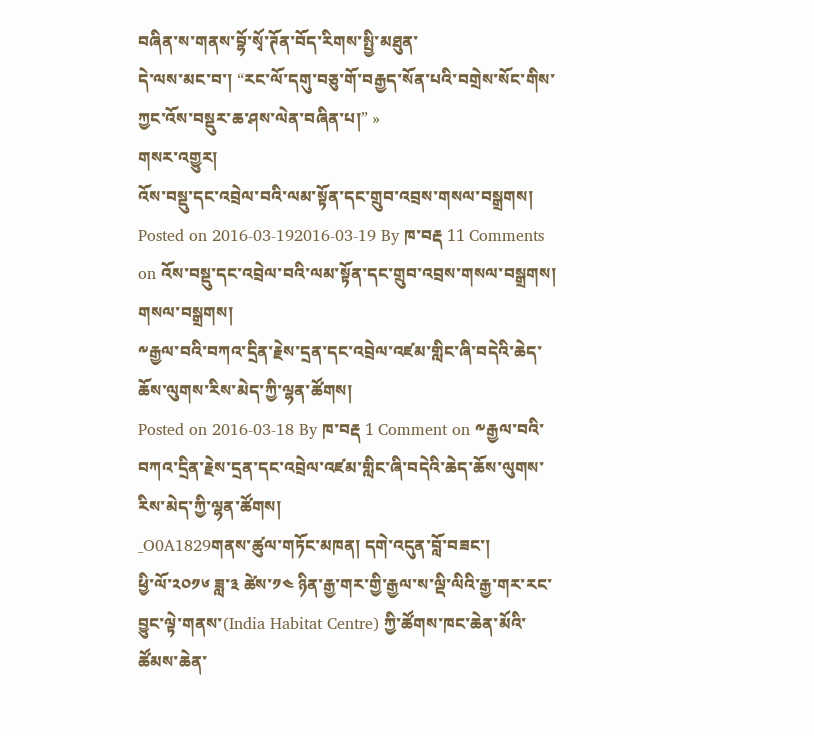བཞིན་ས་གནས་བྷོ་སྭོ་ཊོན་བོད་རིགས་སྤྱི་མཐུན་
དེ་ལས་མང་བ་། “རང་ལོ་དགུ་བཅུ་གོ་བརྒྱད་སོན་པའི་བགྲེས་སོང་གིས་ཀྱང་འོས་བསྡུར་ཆ་ཤས་ལེན་བཞིན་པ།” »
གསར་འགྱུར།
འོས་བསྡུ་དང་འབྲེལ་བའི་ལམ་སྟོན་དང་གྲུབ་འབྲས་གསལ་བསྒྲགས།
Posted on 2016-03-192016-03-19 By ཁ་བརྡ 11 Comments on འོས་བསྡུ་དང་འབྲེལ་བའི་ལམ་སྟོན་དང་གྲུབ་འབྲས་གསལ་བསྒྲགས།
གསལ་བསྒྲགས།
༸རྒྱལ་བའི་བཀའ་དྲིན་རྗེས་དྲན་དང་འབྲེལ་འཛམ་གླིང་ཞི་བདེའི་ཆེད་ཆོས་ལུགས་རིས་མེད་ཀྱི་ལྷན་ཚོགས།
Posted on 2016-03-18 By ཁ་བརྡ 1 Comment on ༸རྒྱལ་བའི་བཀའ་དྲིན་རྗེས་དྲན་དང་འབྲེལ་འཛམ་གླིང་ཞི་བདེའི་ཆེད་ཆོས་ལུགས་རིས་མེད་ཀྱི་ལྷན་ཚོགས།
_O0A1829གནས་ཚུལ་གཏོང་མཁན། དགེ་འདུན་བློ་བཟང་།
ཕྱི་ལོ་༢༠༡༦ ཟླ་༣ ཚེས་༡༤ ཉིན་རྒྱ་གར་གྱི་རྒྱལ་ས་ལྡི་ལིའི་རྒྱ་གར་རང་བྱུང་ལྟེ་གནས་(India Habitat Centre) ཀྱི་ཚོགས་ཁང་ཆེན་མོའི་ཚོམས་ཆེན་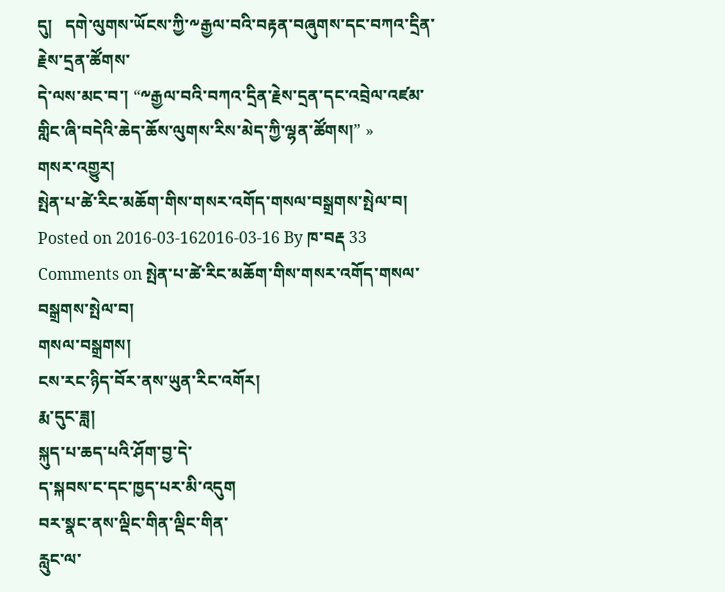དུ།   དགེ་ལུགས་ཡོངས་ཀྱི་༸རྒྱལ་བའི་བརྟན་བཞུགས་དང་བཀའ་དྲིན་རྗེས་དྲན་ཚོགས་
དེ་ལས་མང་བ་། “༸རྒྱལ་བའི་བཀའ་དྲིན་རྗེས་དྲན་དང་འབྲེལ་འཛམ་གླིང་ཞི་བདེའི་ཆེད་ཆོས་ལུགས་རིས་མེད་ཀྱི་ལྷན་ཚོགས།” »
གསར་འགྱུར།
སྤེན་པ་ཚེ་རིང་མཆོག་གིས་གསར་འགོད་གསལ་བསྒྲགས་སྤེལ་བ།
Posted on 2016-03-162016-03-16 By ཁ་བརྡ 33 Comments on སྤེན་པ་ཚེ་རིང་མཆོག་གིས་གསར་འགོད་གསལ་བསྒྲགས་སྤེལ་བ།
གསལ་བསྒྲགས།
ངས་རང་ཉིད་བོར་ནས་ཡུན་རིང་འགོར།
རྨ་དུང་ཟླ།
སྐུད་པ་ཆད་པའི་ཤོག་བྱ་དེ་
ད་སྐབས་ང་དང་ཁྱད་པར་མི་འདུག
བར་སྣང་ནས་ལྡིང་གིན་ལྡིང་གིན་
རླུང་ལ་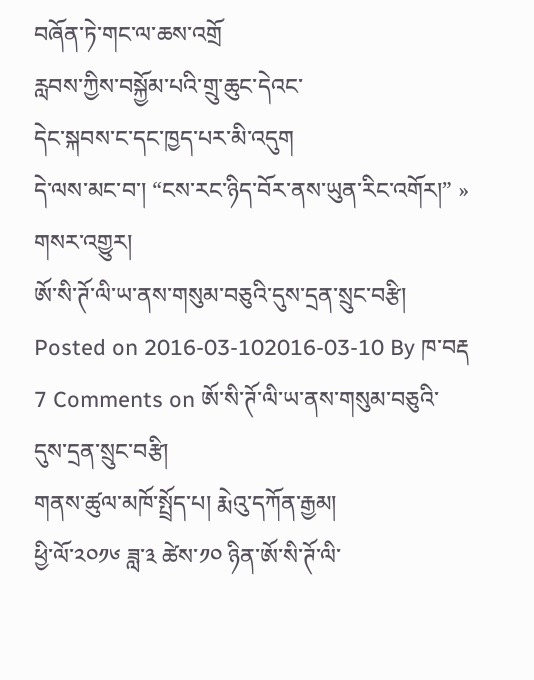བཞོན་ཏེ་གང་ལ་ཆས་འགྲོ
རླབས་ཀྱིས་བསྐྱོམ་པའི་གྲུ་ཆུང་དེའང་
དེང་སྐབས་ང་དང་ཁྱད་པར་མི་འདུག
དེ་ལས་མང་བ་། “ངས་རང་ཉིད་བོར་ནས་ཡུན་རིང་འགོར།” »
གསར་འགྱུར།
ཨོ་སི་ཊོ་ལི་ཡ་ནས་གསུམ་བཅུའི་དུས་དྲན་སྲུང་བརྩི།
Posted on 2016-03-102016-03-10 By ཁ་བརྡ 7 Comments on ཨོ་སི་ཊོ་ལི་ཡ་ནས་གསུམ་བཅུའི་དུས་དྲན་སྲུང་བརྩི།
གནས་ཚུལ་མཁོ་སྤྲོད་པ། རྨེའུ་དཀོན་རྒྱམ།
ཕྱི་ལོ་༢༠༡༦ ཟླ་༣ ཚེས་༡༠ ཉིན་ཨོ་སི་ཊོ་ལི་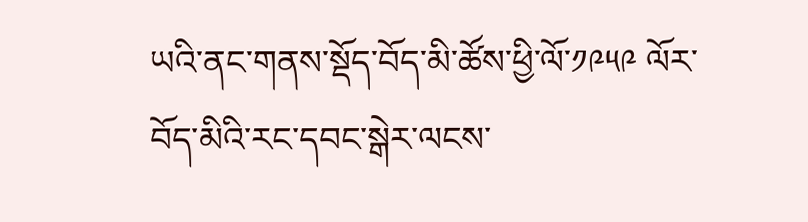ཡའི་ནང་གནས་སྡོད་བོད་མི་ཚོས་ཕྱི་ལོ་༡༩༥༩ ལོར་བོད་མིའི་རང་དབང་སྒེར་ལངས་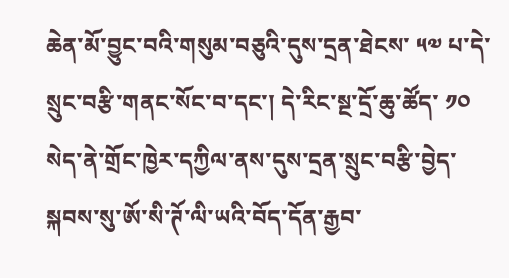ཆེན་མོ་བྱུང་བའི་གསུམ་བཅུའི་དུས་དྲན་ཐེངས་ ༥༧ པ་དེ་སྲུང་བརྩི་གནང་སོང་བ་དང་། དེ་རིང་སྔ་དྲོ་ཆུ་ཚོད་ ༡༠ སེད་ནེ་གྲོང་ཁྱེར་དཀྱིལ་ནས་དུས་དྲན་སྲུང་བརྩི་བྱེད་སྐབས་སུ་ཨོ་སི་ཊོ་ལི་ཡའི་བོད་དོན་རྒྱབ་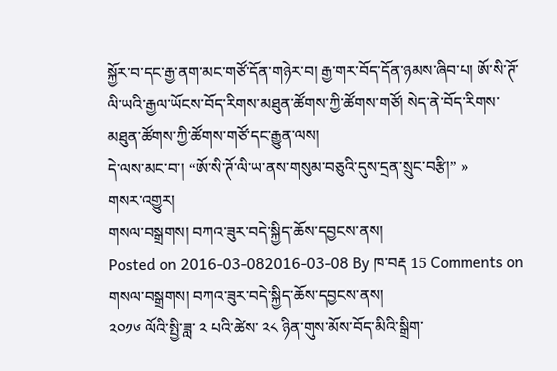སྐྱོར་བ་དང་རྒྱ་ནག་མང་གཙོ་དོན་གཉེར་བ། རྒྱ་གར་བོད་དོན་ཉམས་ཞིབ་པ། ཨོ་སི་ཊོ་ལི་ཡའི་རྒྱལ་ཡོངས་བོད་རིགས་མཐུན་ཚོགས་ཀྱི་ཚོགས་གཙོ། སེད་ནེ་བོད་རིགས་མཐུན་ཚོགས་ཀྱི་ཚོགས་གཙོ་དང་རྒྱུན་ལས།
དེ་ལས་མང་བ་། “ཨོ་སི་ཊོ་ལི་ཡ་ནས་གསུམ་བཅུའི་དུས་དྲན་སྲུང་བརྩི།” »
གསར་འགྱུར།
གསལ་བསྒྲགས། བཀའ་ཟུར་བདེ་སྐྱིད་ཆོས་དབྱངས་ནས།
Posted on 2016-03-082016-03-08 By ཁ་བརྡ 15 Comments on གསལ་བསྒྲགས། བཀའ་ཟུར་བདེ་སྐྱིད་ཆོས་དབྱངས་ནས།
༢༠༡༦ ལོའི་སྤྱི་ཟླ་ ༢ པའི་ཚེས་ ༢༨ ཉིན་གུས་མོས་བོད་མིའི་སྒྲིག་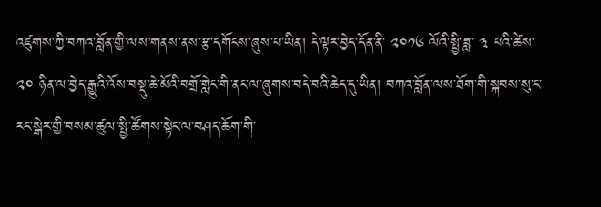འཛུགས་ཀྱི་བཀའ་བློན་གྱི་ལས་གནས་ནས་རྩ་དགོངས་ཞུས་པ་ཡིན། དེ་ལྟར་བྱེད་དོན་ནི་ ༢༠༡༦ ལོའི་སྤྱི་ཟླ་ ༣ པའི་ཚེས་ ༢༠ ཉིན་ལ་བྱེད་རྒྱུའི་འོས་བསྡུ་ཆེ་མོའི་བགྲོ་གླེང་གི་ནང་ལ་ཞུགས་བདེ་བའི་ཆེད་དུ་ཡིན། བཀའ་བློན་ལས་ཐོག་གི་སྐབས་སུ་ང་རང་སྒེར་གྱི་བསམ་ཚུལ་སྤྱི་ཚོགས་སྟེང་ལ་བཤད་ཆོག་གི་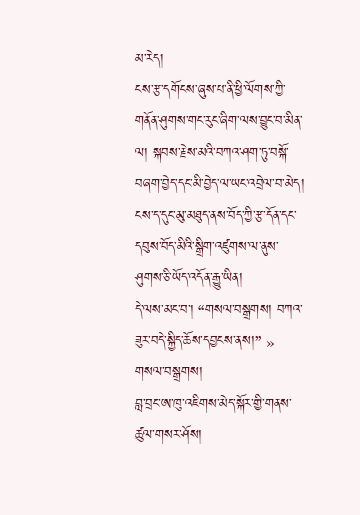མ་རེད།
ངས་རྩ་དགོངས་ཞུས་པ་ནི་ཕྱི་ལོགས་ཀྱི་གནོན་ཤུགས་གང་རུང་ཞིག་ལས་བྱུང་བ་མིན་ལ། སྐབས་རྗེས་མའི་བཀའ་ཤག་ཏུ་བསྐོ་བཞག་བྱེད་དང་མི་བྱེད་ལ་ཡང་འབྲེལ་བ་མེད། ངས་ད་དུང་མུ་མཐུད་ནས་བོད་ཀྱི་རྩ་དོན་དང་དབུས་བོད་མིའི་སྒྲིག་འཛུགས་ལ་ནུས་ཤུགས་ཅི་ཡོད་འདོན་རྒྱུ་ཡིན།
དེ་ལས་མང་བ་། “གསལ་བསྒྲགས། བཀའ་ཟུར་བདེ་སྐྱིད་ཆོས་དབྱངས་ནས།” »
གསལ་བསྒྲགས།
བླ་བྲང་ཨ་ཁུ་འཇིགས་མེད་སྐོར་གྱི་གནས་ཚུལ་གསར་ཤོས།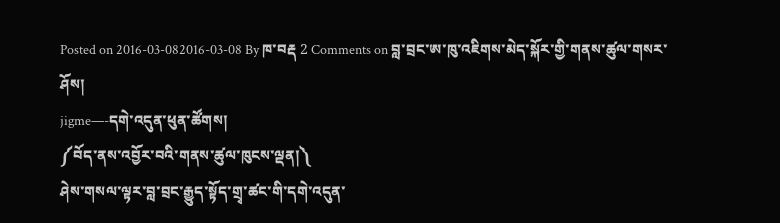Posted on 2016-03-082016-03-08 By ཁ་བརྡ 2 Comments on བླ་བྲང་ཨ་ཁུ་འཇིགས་མེད་སྐོར་གྱི་གནས་ཚུལ་གསར་ཤོས།
jigme—-དགེ་འདུན་ཕུན་ཚོགས།
༼བོད་ནས་འབྱོར་བའི་གནས་ཚུལ་ཁུངས་ལྡན།༽
ཤེས་གསལ་ལྟར་བླ་བྲང་རྒྱུད་སྟོད་གྲྭ་ཚང་གི་དགེ་འདུན་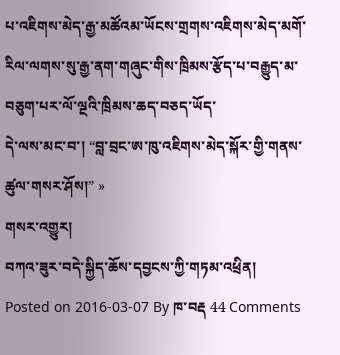པ་འཇིགས་མེད་རྒྱ་མཚོའམ་ཡོངས་གྲགས་འཇིགས་མེད་མགོ་རིལ་ལགས་སུ་རྒྱ་ནག་གཞུང་གིས་ཁྲིམས་རྩོད་པ་བརྒྱུད་མ་བཅུག་པར་ལོ་ལྔའི་ཁྲིམས་ཆད་བཅད་ཡོད་
དེ་ལས་མང་བ་། “བླ་བྲང་ཨ་ཁུ་འཇིགས་མེད་སྐོར་གྱི་གནས་ཚུལ་གསར་ཤོས།” »
གསར་འགྱུར།
བཀའ་ཟུར་བདེ་སྐྱིད་ཆོས་དབྱངས་ཀྱི་གཏམ་འཕྲིན།
Posted on 2016-03-07 By ཁ་བརྡ 44 Comments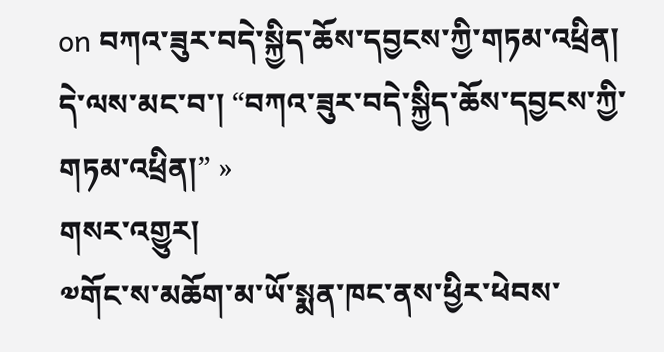on བཀའ་ཟུར་བདེ་སྐྱིད་ཆོས་དབྱངས་ཀྱི་གཏམ་འཕྲིན།
དེ་ལས་མང་བ་། “བཀའ་ཟུར་བདེ་སྐྱིད་ཆོས་དབྱངས་ཀྱི་གཏམ་འཕྲིན།” »
གསར་འགྱུར།
༧གོང་ས་མཆོག་མ་ཡོ་སྨན་ཁང་ནས་ཕྱིར་ཕེབས་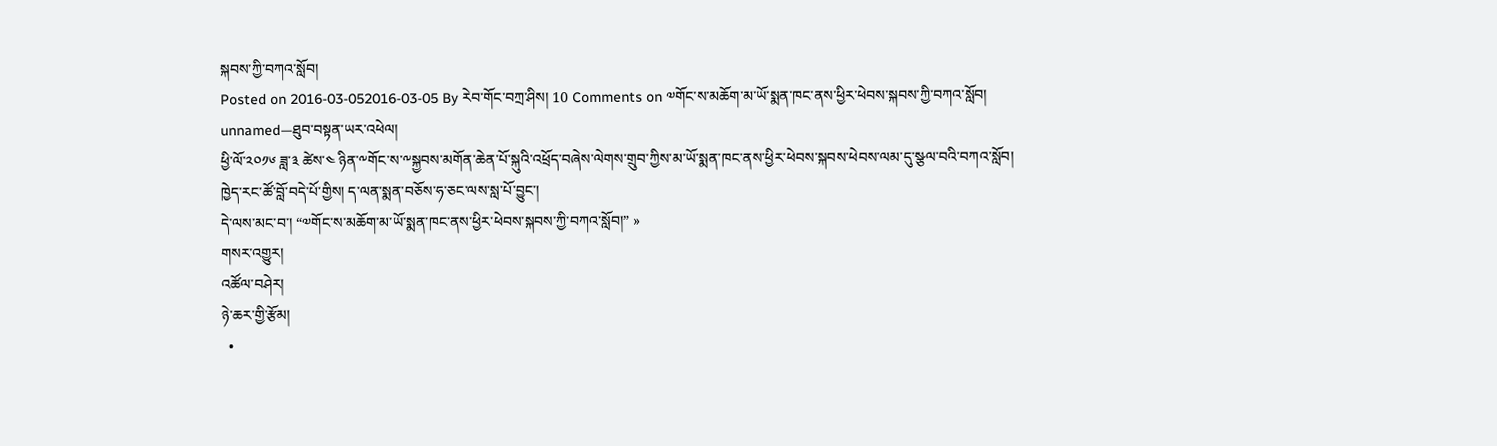སྐབས་ཀྱི་བཀའ་སློབ།
Posted on 2016-03-052016-03-05 By རེབ་གོང་བཀྲ་ཤིས། 10 Comments on ༧གོང་ས་མཆོག་མ་ཡོ་སྨན་ཁང་ནས་ཕྱིར་ཕེབས་སྐབས་ཀྱི་བཀའ་སློབ།
unnamed—ཐུབ་བསྟན་ཡར་འཕེལ།
ཕྱི་ལོ་༢༠༡༦ ཟླ་༣ ཚེས་༤ ཉིན་༸གོང་ས་༸སྐྱབས་མགོན་ཆེན་པོ་སྐུའི་འཕྲོད་བཞེས་ལེགས་གྲུབ་ཀྱིས་མ་ཡོ་སྨན་ཁང་ནས་ཕྱིར་ཕེབས་སྐབས་ཕེབས་ལམ་དུ་སྩལ་བའི་བཀའ་སློབ།
ཁྱེད་རང་ཚོ་བློ་བདེ་པོ་གྱིས། ད་ལན་སྨན་བཅོས་ཧ་ཅང་ལས་སླ་པོ་བྱུང་།
དེ་ལས་མང་བ་། “༧གོང་ས་མཆོག་མ་ཡོ་སྨན་ཁང་ནས་ཕྱིར་ཕེབས་སྐབས་ཀྱི་བཀའ་སློབ།” »
གསར་འགྱུར།
འཚོལ་བཤེར།
ཉེ་ཆར་གྱི་རྩོམ།
  •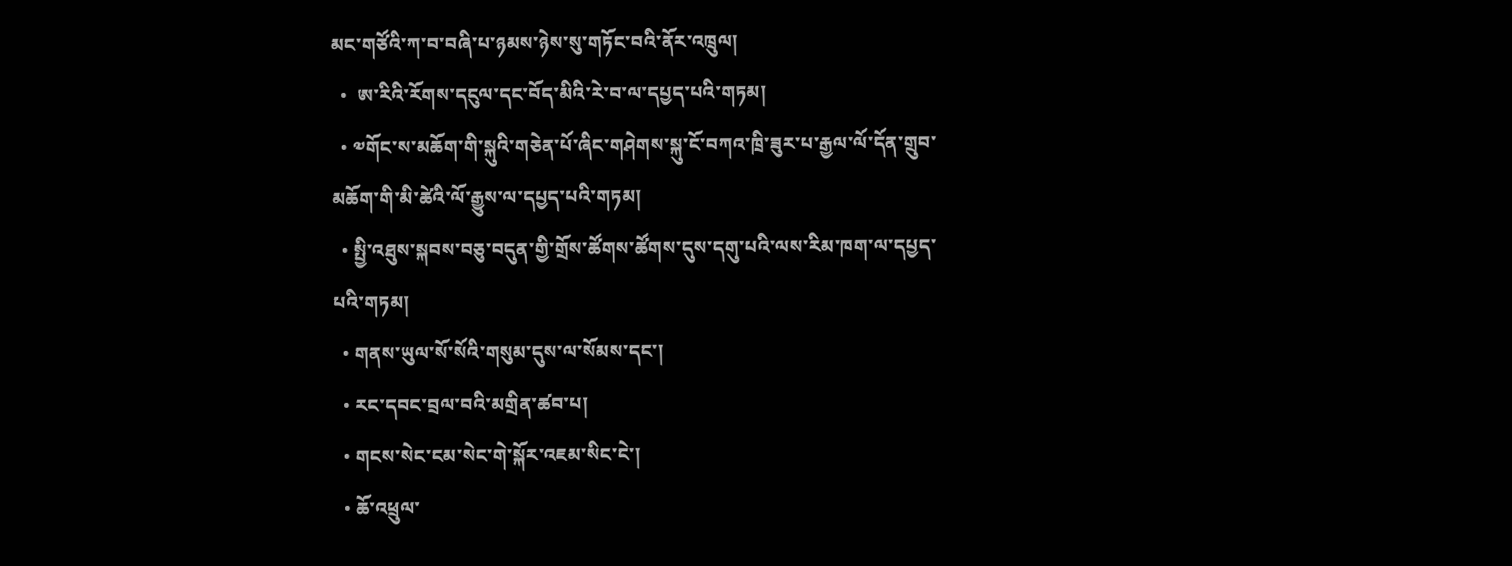མང་གཙོའི་ཀ་བ་བཞི་པ་ཉམས་ཉེས་སུ་གཏོང་བའི་ནོར་འཁྲུལ།
  •  ཨ་རིའི་རོགས་དངུལ་དང་བོད་མིའི་རེ་བ་ལ་དཔྱད་པའི་གཏམ།
  • ༧གོང་ས་མཆོག་གི་སྐུའི་གཅེན་པོ་ཞིང་གཤེགས་སྐུ་ངོ་བཀའ་ཁྲི་ཟུར་པ་རྒྱལ་ལོ་དོན་གྲུབ་མཆོག་གི་མི་ཚེའི་ལོ་རྒྱུས་ལ་དཔྱད་པའི་གཏམ།
  • སྤྱི་འཐུས་སྐབས་བཅུ་བདུན་གྱི་གྲོས་ཚོགས་ཚོགས་དུས་དགུ་པའི་ལས་རིམ་ཁག་ལ་དཔྱད་པའི་གཏམ།
  • གནས་ཡུལ་སོ་སོའི་གསུམ་དུས་ལ་སོམས་དང་།
  • རང་དབང་བྲལ་བའི་མགྲིན་ཚབ་པ།
  • གངས་སེང་ངམ་སེང་གེ་སྐོར་འཇམ་སིང་ངེ་།
  • ཆོ་འཕྲུལ་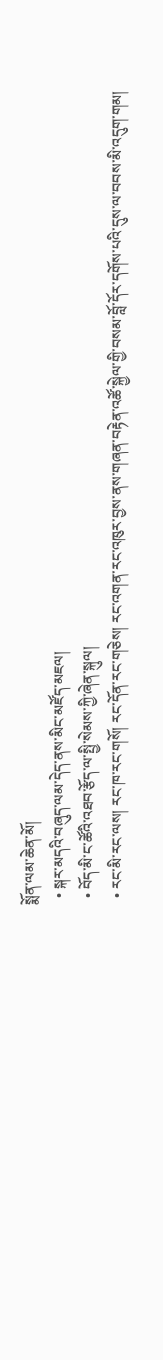སྨོན་ལམ་ཆེན་མོ།
  • སྐར་མདའི་བཞུད་ལམ་དེད་ནས་མིང་མཛོད་མཇལ།
  • བོད་མི་ང་ཚོའི་འཐབ་རྩོད་ལ་སྤྱི་སེམས་ཀྱི་ཞེན་སྐུལ།
  • རང་མི་རང་ལས། རང་ཁ་རང་གསོ། རང་དོན་རང་གཅེས། རང་འགན་རང་འཁུར་བྱས་ནས་གཞན་བརྟེན་འཚོ་སྐྱེལ་གྱི་བསམ་བློ་དོར་དགོས་པའི་དུས་ལ་བབས་མི་འདུག་གམ།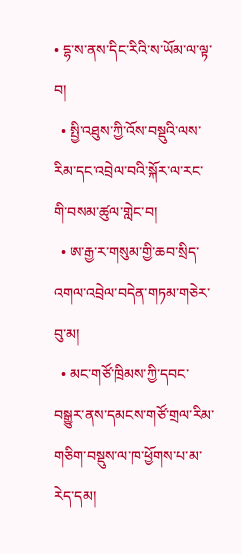• དྷ་ས་ནས་དིང་རིའི་ས་ཡོམ་ལ་ལྟ་བ།
  • སྤྱི་འཐུས་ཀྱི་འོས་བསྡུའི་ལས་རིམ་དང་འབྲེལ་བའི་སྐོར་ལ་རང་གི་བསམ་ཚུལ་གླེང་བ།
  • ཨ་རྒྱ་ར་གསུམ་གྱི་ཆབ་སྲིད་འགལ་འབྲེལ་བདེན་གཏམ་གཅེར་བུ་མ།
  • མང་གཙོ་ཁྲིམས་ཀྱི་དབང་བསྒྱུར་ནས་དམངས་གཙོ་གྲལ་རིམ་གཅིག་བསྡུས་ལ་ཁ་ཕྱོགས་པ་མ་རེད་དམ།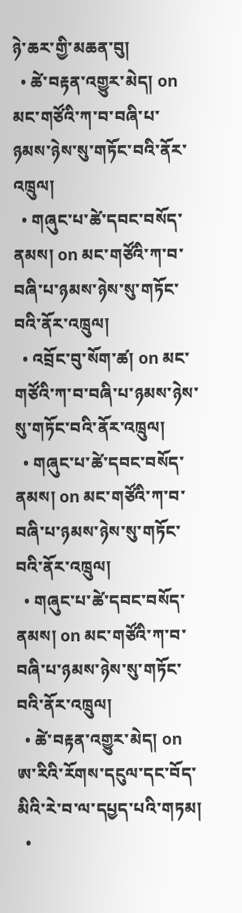ཉེ་ཆར་གྱི་མཆན་བུ།
  • ཚེ་བརྟན་འགྱུར་མེད། on མང་གཙོའི་ཀ་བ་བཞི་པ་ཉམས་ཉེས་སུ་གཏོང་བའི་ནོར་འཁྲུལ།
  • གཞུང་པ་ཚེ་དབང་བསོད་ནམས། on མང་གཙོའི་ཀ་བ་བཞི་པ་ཉམས་ཉེས་སུ་གཏོང་བའི་ནོར་འཁྲུལ།
  • འབྲོང་བུ་སོག་ཚ། on མང་གཙོའི་ཀ་བ་བཞི་པ་ཉམས་ཉེས་སུ་གཏོང་བའི་ནོར་འཁྲུལ།
  • གཞུང་པ་ཚེ་དབང་བསོད་ནམས། on མང་གཙོའི་ཀ་བ་བཞི་པ་ཉམས་ཉེས་སུ་གཏོང་བའི་ནོར་འཁྲུལ།
  • གཞུང་པ་ཚེ་དབང་བསོད་ནམས། on མང་གཙོའི་ཀ་བ་བཞི་པ་ཉམས་ཉེས་སུ་གཏོང་བའི་ནོར་འཁྲུལ།
  • ཚེ་བརྟན་འགྱུར་མེད། on  ཨ་རིའི་རོགས་དངུལ་དང་བོད་མིའི་རེ་བ་ལ་དཔྱད་པའི་གཏམ།
  •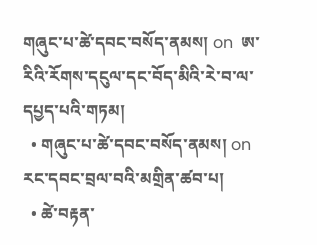གཞུང་པ་ཚེ་དབང་བསོད་ནམས། on  ཨ་རིའི་རོགས་དངུལ་དང་བོད་མིའི་རེ་བ་ལ་དཔྱད་པའི་གཏམ།
  • གཞུང་པ་ཚེ་དབང་བསོད་ནམས། on རང་དབང་བྲལ་བའི་མགྲིན་ཚབ་པ།
  • ཚེ་བརྟན་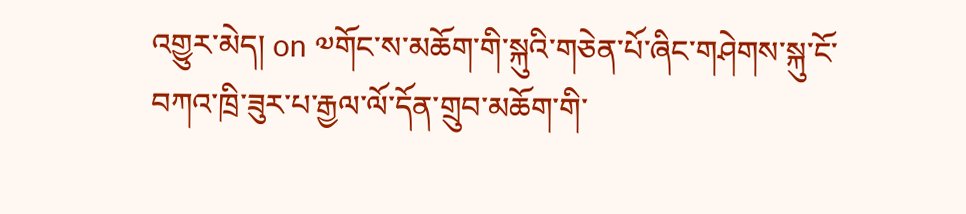འགྱུར་མེད། on ༧གོང་ས་མཆོག་གི་སྐུའི་གཅེན་པོ་ཞིང་གཤེགས་སྐུ་ངོ་བཀའ་ཁྲི་ཟུར་པ་རྒྱལ་ལོ་དོན་གྲུབ་མཆོག་གི་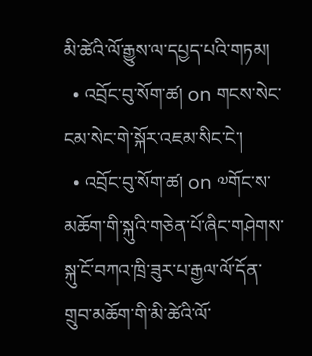མི་ཚེའི་ལོ་རྒྱུས་ལ་དཔྱད་པའི་གཏམ།
  • འབྲོང་བུ་སོག་ཚ། on གངས་སེང་ངམ་སེང་གེ་སྐོར་འཇམ་སིང་ངེ་།
  • འབྲོང་བུ་སོག་ཚ། on ༧གོང་ས་མཆོག་གི་སྐུའི་གཅེན་པོ་ཞིང་གཤེགས་སྐུ་ངོ་བཀའ་ཁྲི་ཟུར་པ་རྒྱལ་ལོ་དོན་གྲུབ་མཆོག་གི་མི་ཚེའི་ལོ་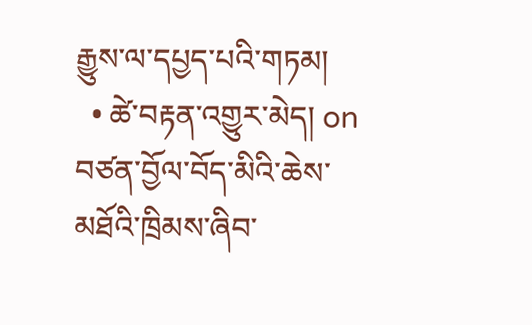རྒྱུས་ལ་དཔྱད་པའི་གཏམ།
  • ཚེ་བརྟན་འགྱུར་མེད། on བཙན་བྱོལ་བོད་མིའི་ཆེས་མཐོའི་ཁྲིམས་ཞིབ་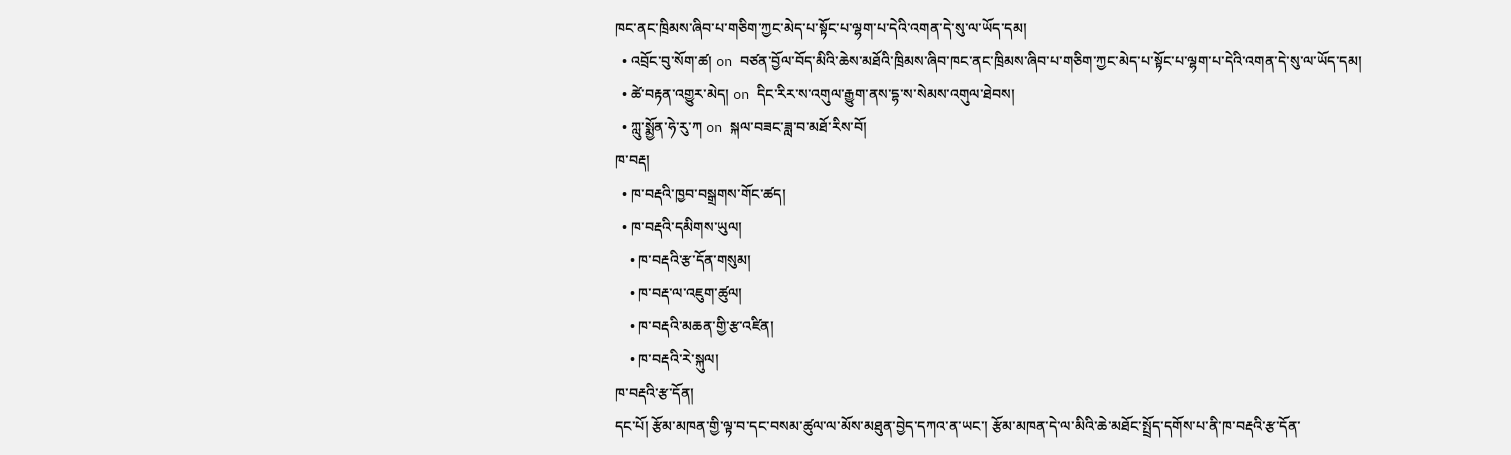ཁང་ནང་ཁྲིམས་ཞིབ་པ་གཅིག་ཀྱང་མེད་པ་སྟོང་པ་ལྷག་པ་དེའི་འགན་དེ་སུ་ལ་ཡོད་དམ།
  • འབྲོང་བུ་སོག་ཚ། on བཙན་བྱོལ་བོད་མིའི་ཆེས་མཐོའི་ཁྲིམས་ཞིབ་ཁང་ནང་ཁྲིམས་ཞིབ་པ་གཅིག་ཀྱང་མེད་པ་སྟོང་པ་ལྷག་པ་དེའི་འགན་དེ་སུ་ལ་ཡོད་དམ།
  • ཚེ་བརྟན་འགྱུར་མེད། on དིང་རིར་ས་འགུལ་རྒྱུག་ནས་དྷ་ས་སེམས་འགུལ་ཐེབས།
  • ཀླུ་སྨྱོན་ཧེ་རུ་ཀ on སྐལ་བཟང་ཟླ་བ་མཐོ་རིས་བོ།
ཁ་བརྡ།
  • ཁ་བརྡའི་ཁྱབ་བསྒྲགས་གོང་ཚད།
  • ཁ་བརྡའི་དམིགས་ཡུལ།
    • ཁ་བརྡའི་རྩ་དོན་གསུམ།
    • ཁ་བརྡ་ལ་འཇུག་ཚུལ།
    • ཁ་བརྡའི་མཆན་གྱི་རྩ་འཛིན།
    • ཁ་བརྡའི་རེ་སྐུལ།
ཁ་བརྡའི་རྩ་དོན།
དང་པོ། རྩོམ་མཁན་གྱི་ལྟ་བ་དང་བསམ་ཚུལ་ལ་མོས་མཐུན་བྱེད་དཀའ་ན་ཡང་། རྩོམ་མཁན་དེ་ལ་མིའི་ཆེ་མཐོང་སྤྲོད་དགོས་པ་ནི་ཁ་བརྡའི་རྩ་དོན་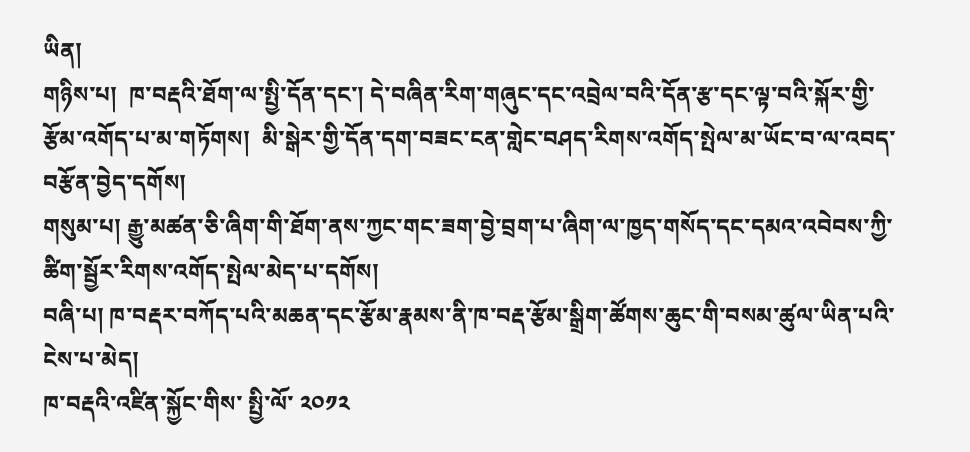ཡིན།
གཉིས་པ།  ཁ་བརྡའི་ཐོག་ལ་སྤྱི་དོན་དང་། དེ་བཞིན་རིག་གཞུང་དང་འབྲེལ་བའི་དོན་རྩ་དང་ལྟ་བའི་སྐོར་གྱི་རྩོམ་འགོད་པ་མ་གཏོགས།  མི་སྒེར་གྱི་དོན་དག་བཟང་ངན་གླེང་བཤད་རིགས་འགོད་སྤེལ་མ་ཡོང་བ་ལ་འབད་བརྩོན་བྱེད་དགོས།
གསུམ་པ། རྒྱུ་མཚན་ཅི་ཞིག་གི་ཐོག་ནས་ཀྱང་གང་ཟག་བྱེ་བྲག་པ་ཞིག་ལ་ཁྱད་གསོད་དང་དམའ་འབེབས་ཀྱི་ཚིག་སྦྱོར་རིགས་འགོད་སྤེལ་མེད་པ་དགོས།
བཞི་པ། ཁ་བརྡར་བཀོད་པའི་མཆན་དང་རྩོམ་རྣམས་ནི་ཁ་བརྡ་རྩོམ་སྒྲིག་ཚོགས་ཆུང་གི་བསམ་ཚུལ་ཡིན་པའི་ངེས་པ་མེད།
ཁ་བརྡའི་འཛིན་སྐྱོང་གིས་ སྤྱི་ལོ་ ༢༠༡༢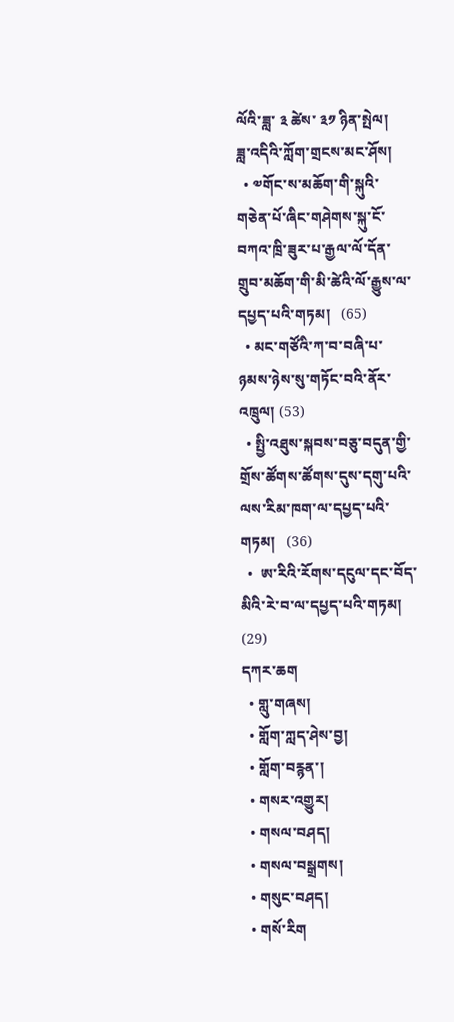ལོའི་ཟླ་ ༣ ཚེས་ ༣༡ ཉིན་སྤེལ།
ཟླ་འདིའི་ཀློག་གྲངས་མང་ཤོས།
  • ༧གོང་ས་མཆོག་གི་སྐུའི་གཅེན་པོ་ཞིང་གཤེགས་སྐུ་ངོ་བཀའ་ཁྲི་ཟུར་པ་རྒྱལ་ལོ་དོན་གྲུབ་མཆོག་གི་མི་ཚེའི་ལོ་རྒྱུས་ལ་དཔྱད་པའི་གཏམ།   (65)
  • མང་གཙོའི་ཀ་བ་བཞི་པ་ཉམས་ཉེས་སུ་གཏོང་བའི་ནོར་འཁྲུལ། (53)
  • སྤྱི་འཐུས་སྐབས་བཅུ་བདུན་གྱི་གྲོས་ཚོགས་ཚོགས་དུས་དགུ་པའི་ལས་རིམ་ཁག་ལ་དཔྱད་པའི་གཏམ།   (36)
  •  ཨ་རིའི་རོགས་དངུལ་དང་བོད་མིའི་རེ་བ་ལ་དཔྱད་པའི་གཏམ། (29)
དཀར་ཆག
  • གླུ་གཞས།
  • གློག་ཀླད་ཤེས་བྱ།
  • གློག་བརྙན་།
  • གསར་འགྱུར།
  • གསལ་བཤད།
  • གསལ་བསྒྲགས།
  • གསུང་བཤད།
  • གསོ་རིག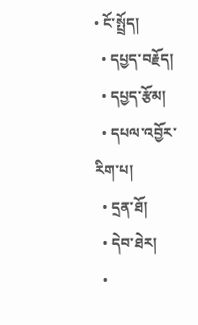• ངོ་སྤྲོད།
  • དཔྱད་བརྗོད།
  • དཔྱད་རྩོམ།
  • དཔལ་འབྱོར་རིག་པ།
  • དྲན་ཐོ།
  • དེབ་ཐེར།
  •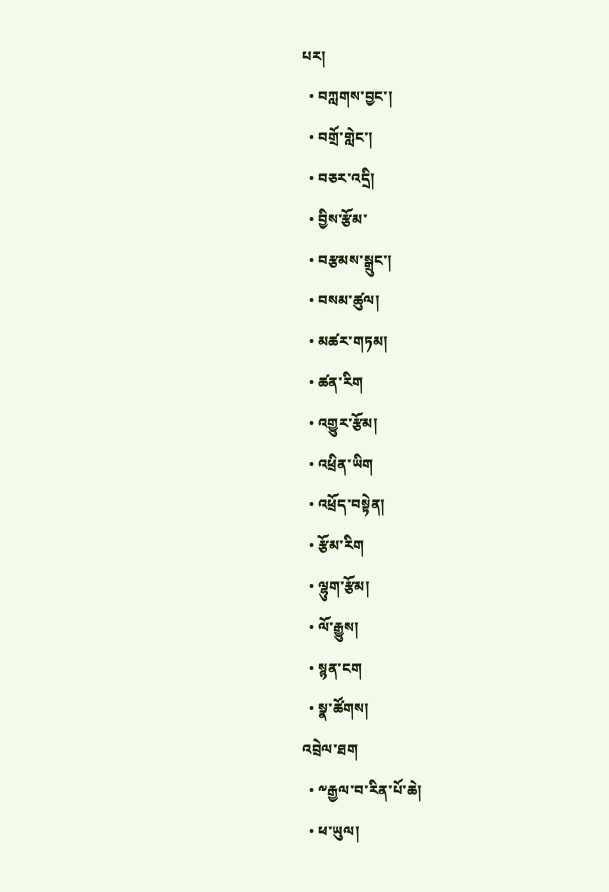པར།
  • བཀླགས་བྱང་།
  • བགྲོ་གླེང་།
  • བཅར་འདྲི།
  • བྱིས་རྩོམ་
  • བརྩམས་སྒྲུང་།
  • བསམ་ཚུལ།
  • མཚར་གཏམ།
  • ཚན་རིག
  • འགྱུར་རྩོམ།
  • འཕྲིན་ཡིག
  • འཕྲོད་བསྟེན།
  • རྩོམ་རིག
  • ལྷུག་རྩོམ།
  • ལོ་རྒྱུས།
  • སྙན་ངག
  • སྣ་ཚོགས།
འབྲེལ་ཐག
  • ༸རྒྱལ་བ་རིན་པོ་ཆེ།
  • ཕ་ཡུལ།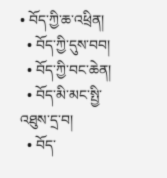• བོད་ཀྱི་ཆ་འཕྲིན།
  • བོད་ཀྱི་དུས་བབ།
  • བོད་ཀྱི་བང་ཆེན།
  • བོད་མི་མང་སྤྱི་འཐུས་དྲ་བ།
  • བོད་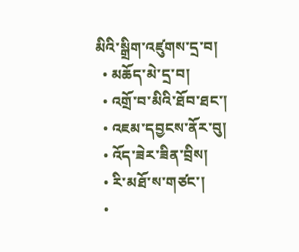མིའི་སྒྲིག་འཛུགས་དྲ་བ།
  • མཆོད་མེ་དྲ་བ།
  • འགྲོ་བ་མིའི་ཐོབ་ཐང་།
  • འཇམ་དབྱངས་ནོར་བུ།
  • འོད་ཟེར་ཟིན་བྲིས།
  • རི་མཐོ་ས་གཙང་།
  •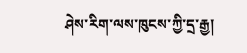ཤེས་རིག་ལས་ཁུངས་ཀྱི་དྲ་རྒྱ།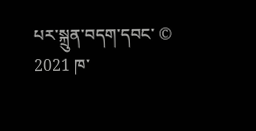པར་སྐྲུན་བདག་དབང་ © 2021 ཁ་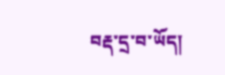བརྡ་དྲ་བ་ཡོད།